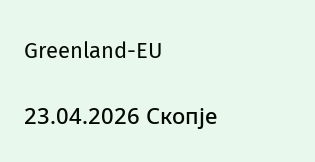Greenland-EU

23.04.2026 Скопје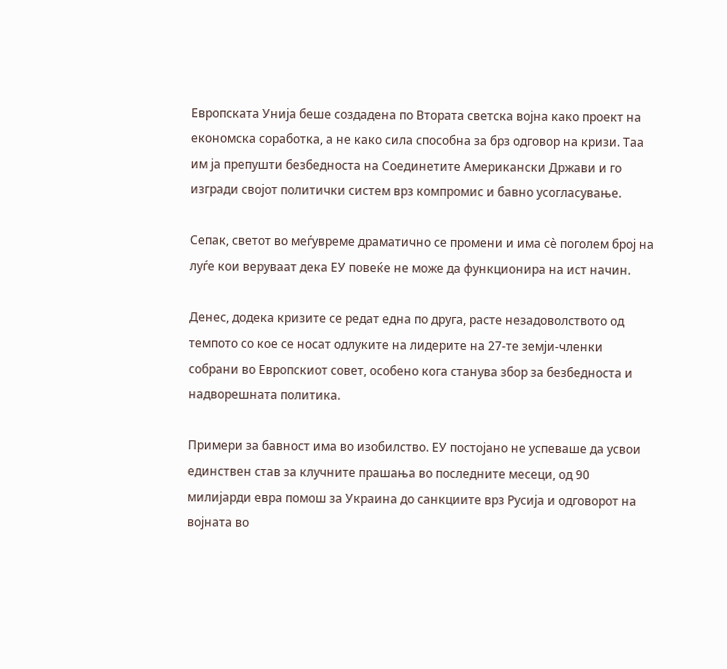Европската Унија беше создадена по Втората светска војна како проект на економска соработка, а не како сила способна за брз одговор на кризи. Таа им ја препушти безбедноста на Соединетите Американски Држави и го изгради својот политички систем врз компромис и бавно усогласување.

Сепак, светот во меѓувреме драматично се промени и има сè поголем број на луѓе кои веруваат дека ЕУ повеќе не може да функционира на ист начин.

Денес, додека кризите се редат една по друга, расте незадоволството од темпото со кое се носат одлуките на лидерите на 27-те земји-членки собрани во Европскиот совет, особено кога станува збор за безбедноста и надворешната политика.

Примери за бавност има во изобилство. ЕУ постојано не успеваше да усвои единствен став за клучните прашања во последните месеци, од 90 милијарди евра помош за Украина до санкциите врз Русија и одговорот на војната во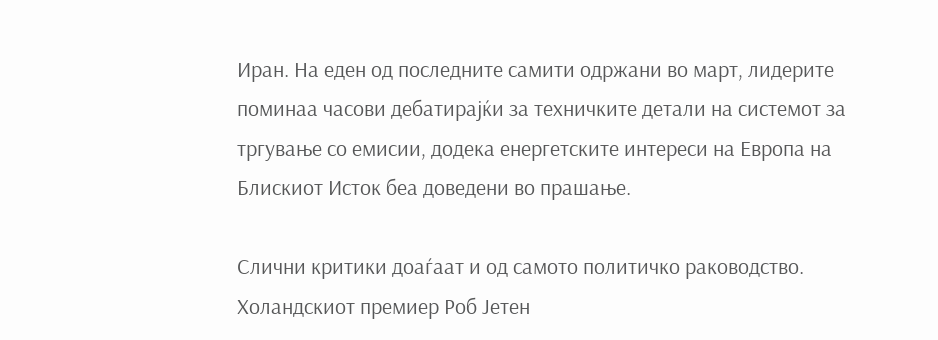Иран. На еден од последните самити одржани во март, лидерите поминаа часови дебатирајќи за техничките детали на системот за тргување со емисии, додека енергетските интереси на Европа на Блискиот Исток беа доведени во прашање.

Слични критики доаѓаат и од самото политичко раководство. Холандскиот премиер Роб Јетен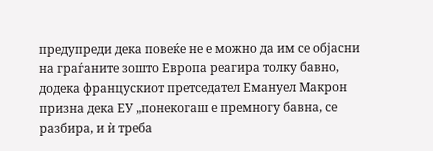предупреди дека повеќе не е можно да им се објасни на граѓаните зошто Европа реагира толку бавно, додека францускиот претседател Емануел Макрон призна дека ЕУ „понекогаш е премногу бавна, се разбира, и ѝ треба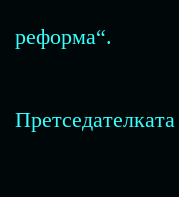реформа“.

Претседателката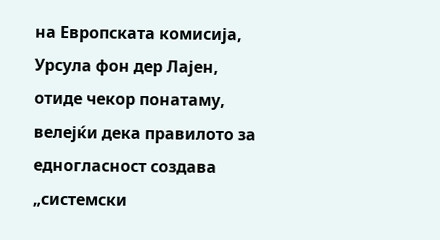на Европската комисија, Урсула фон дер Лајен, отиде чекор понатаму, велејќи дека правилото за едногласност создава „системски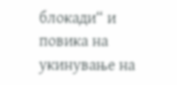блокади“ и повика на укинување на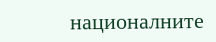националните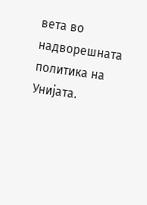вета во надворешната политика на Унијата.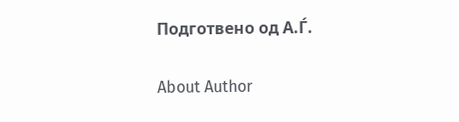Подготвено од А.Ѓ.

About Author